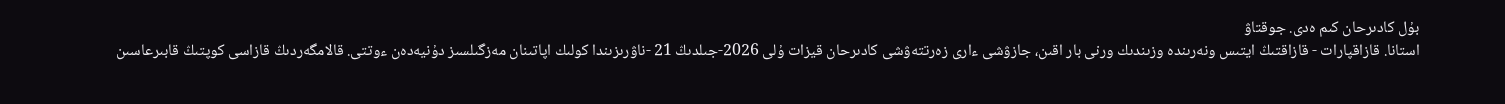بۇل كادىرحان كىم ەدى. جوقتاۋ
استانا. قازاقپارات - قازاقتىڭ ايتىس ونەرىندە وزىندىك ورنى بار اقىن، جازۋشى ءارى زەرتتەۋشى كادىرحان قيزات ۇلى 2026-جىلدىڭ 21 -ناۋرىزىندا كولىك اپاتىنان مەزگىلسىز دۇنيەدەن ءوتتى. قالامگەردىڭ قازاسى كوپتىڭ قابىرعاسىن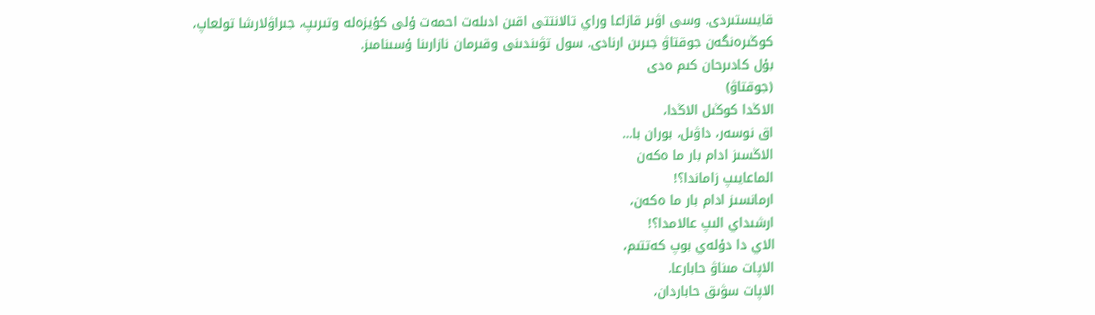قايىستىردى. وسى اۋىر قازاعا وراي تالانتتى اقىن ادىلەت احمەت ۇلى كۇيزەلە وتىرىپ، جىراۋلارشا تولعاپ، كوڭىرەنگەن جوقتاۋ جىرىن ارنادى. سول تۋىندىنى وقىرمان نازارىنا ۇسىنامىز.
بۇل كادىرحان كىم ەدى
(جوقتاۋ)
الاڭدا كوڭىل الاڭدا،
اق نوسەر، داۋىل، بوران با…
الاڭسىز ادام بار ما ەكەن
الماعايىپ زاماندا؟!
ارمانسىز ادام بار ما ەكەن،
ارشىداي الىپ عالامدا؟!
الاي دا دۇلەي بوپ كەتتىم،
الاپات مىناۋ حابارعا.
الاپات سۋىق حاباردان،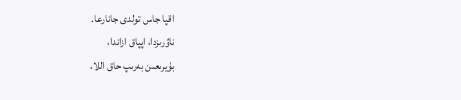اقپا جاس تولدى جانارعا.
ناۋرىزدا، اپپاق ازاندا،
بۇيرىعىن بەرىپ حاق اللا،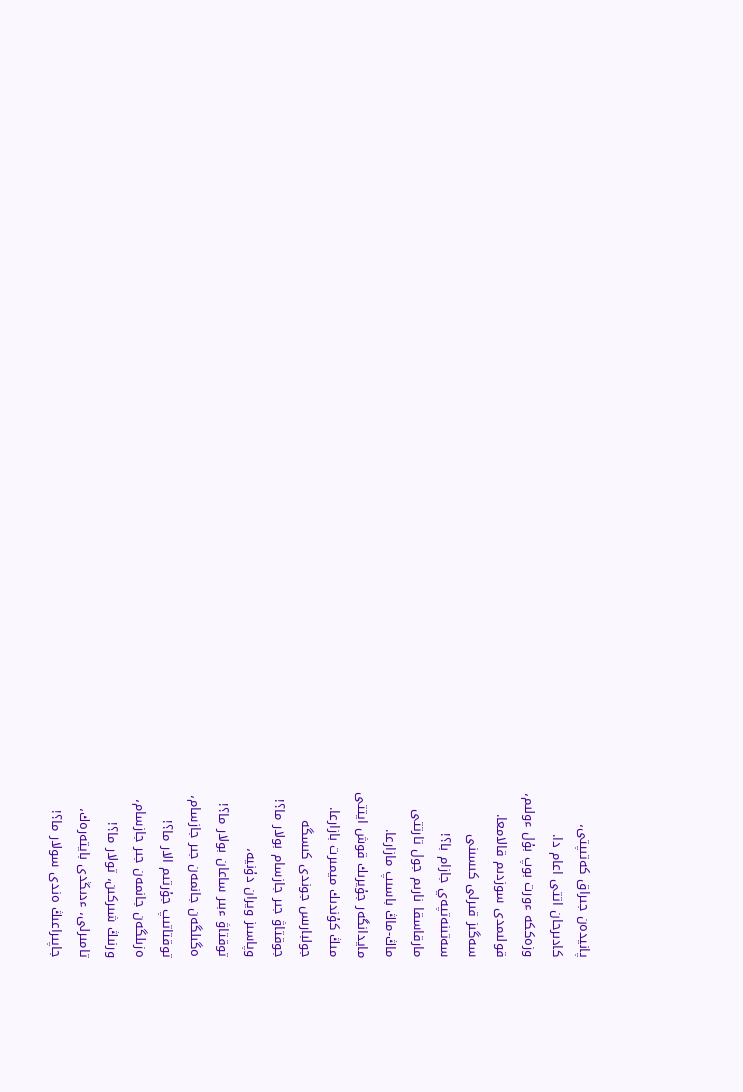پانيدەن جىراق كەتىپتى،
كادىرحان اتتى اعام دا.
وزەككە ءورت بوپ بۇل ءولىم،
قولىمدى سوزدىم قالامعا.
سەگىز قىرلى كىسىنى
سەتىنەتپەي جازام با؟!
مارقاسقا نارىم جول تارتتى
ماڭ-ماڭ باسىپ مازارعا.
مايدانگەر جۇيرىك قوش ايتتى
مىڭ كۇندىك ميمىرت بازارعا.
جولبارىس جوندى كىسگە
جوقتاۋ جىر جازسام بولار ما؟!
وپاسىز ويران دۇنيە،
توقتاۋ ءبىر ساعان بولار ما؟!
ەگىلگەن جانمەن جىر جازسام،
توقتاتىپ جۇرتىم الار ما؟!
ەزىلگەن جانمەن جىر جازسام،
ورنىڭ شىركىن، تولار ما؟!
تامىرلى، ءدىڭدى بايتەرەك،
جاپىراعىڭ ەندى سولار ما؟!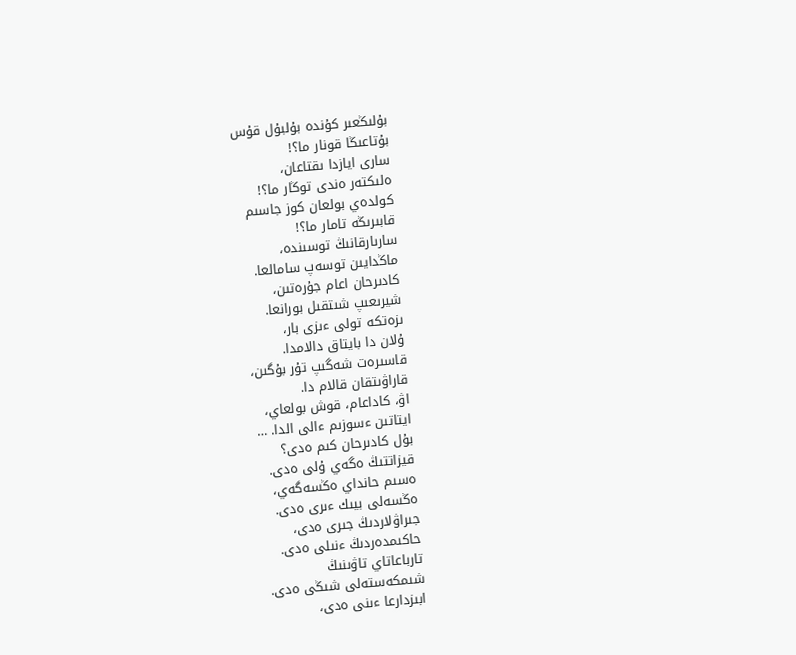بۇلىڭعىر كۇندە بۇلبۇل قۇس
بۇتاعىڭا قونار ما؟!
سارى ايازدا ىقتاعان،
ەلىكتەر ەندى توڭار ما؟!
كولدەي بولعان كوز جاسىم
قابىرىڭە تامار ما؟!
سارىارقانىڭ توسىندە،
ماڭدايىن توسەپ سامالعا.
كادىرحان اعام جۇرەتىن،
شيرىعىپ شىتقىل بورانعا.
ىزەتكە تولى ءىزى بار،
ۇلان دا بايتاق دالامدا.
قاسىرەت شەگىپ تۇر بۇگىن،
قاراۋىتقان قالام دا.
اۋ، كاداعام، قوش بولعاي،
ايتاتىن ءسوزىم ءالى الدا. …
بۇل كادىرحان كىم ەدى؟
قيزاتتىڭ ەگەي ۇلى ەدى.
ەسىم حانداي ەڭسەگەي،
ەڭسەلى بيىك ءىرى ەدى.
جىراۋلاردىڭ جىرى ەدى،
حاكىمدەردىڭ ءنىلى ەدى.
تارباعاتاي تاۋىنىڭ
شىمكەستەلى شىڭى ەدى.
ابىزدارعا ءىنى ەدى،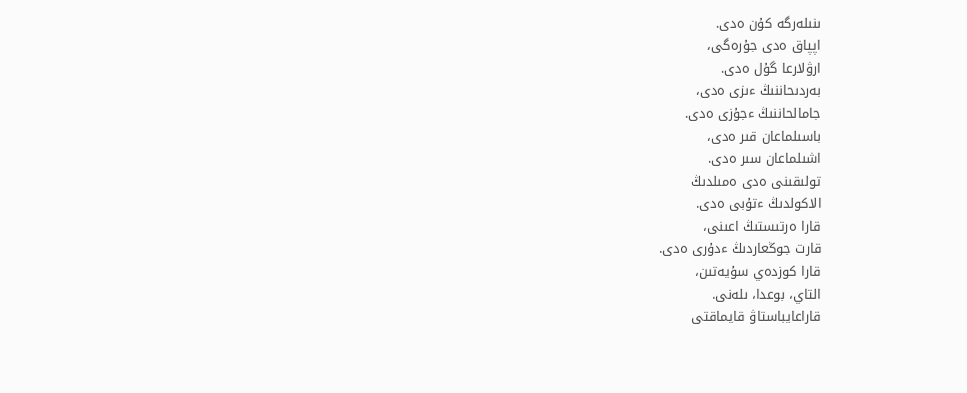ىنىلەرگە كۇن ەدى.
اپپاق ەدى جۇرەگى،
ارۋلارعا گۇل ەدى.
بەردىحاننىڭ ءىزى ەدى،
جامالحاننىڭ ءجۇزى ەدى.
باسىلماعان قىر ەدى،
اشىلماعان سىر ەدى.
تولىقىنى ەدى ەمىلدىڭ
الاكولدىڭ ءتۇبى ەدى.
قارا ەرتىستىڭ اعىنى،
قارت جوڭعاردىڭ ءدۇرى ەدى.
قارا كوزدەي سۇيەتىن،
التاي، بوعدا، ىلەنى.
قاراعايباستاۋ قايماقتى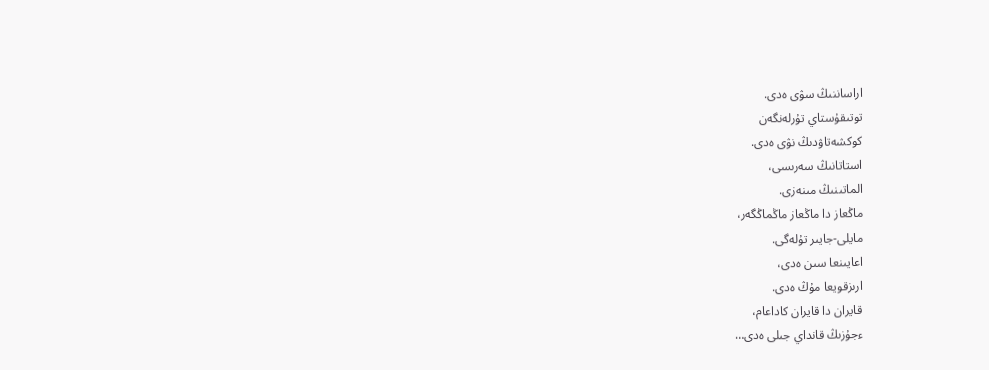اراساننىڭ سۋى ەدى.
توتىقۇستاي تۇرلەنگەن
كوكشەتاۋدىڭ نۋى ەدى.
استاتانىڭ سەرىسى،
الماتىنىڭ مىنەزى.
ماڭعاز دا ماڭعاز ماڭماڭگەر،
مايلى-جايىر تۇلەگى.
اعايىنعا سىن ەدى،
ارىزقويعا مۇڭ ەدى.
قايران دا قايران كاداعام،
ءجۇزىڭ قانداي جىلى ەدى…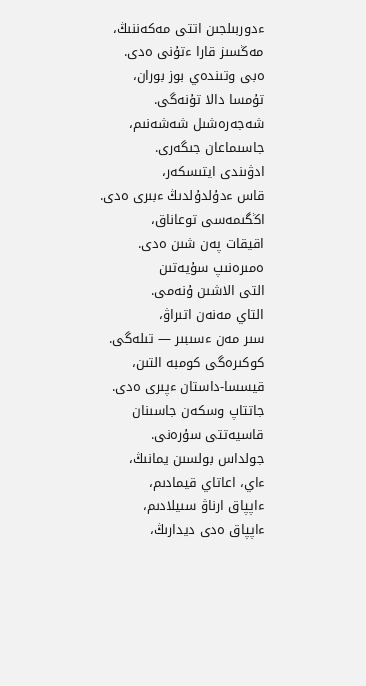ءدوربىلجىن اتتى مەكەننىڭ،
مەڭسىز قارا ءتۇنى ەدى.
ەبى وتىندەي بوز بوران،
تۇمسا دالا تۇنەگى.
شەجەرەشىل شەشەنىم،
جاسىماعان جىگەرى.
ادۋىندى ايتىسكەر،
قاس ءدۇلدۇلدىڭ ءبىرى ەدى.
اڭگىمەسى توعاناق،
اقيقات پەن شىن ەدى.
ەمىرەنىپ سۇيەتىن
التى الاشىن ۇنەمى.
التاي مەنەن اتىراۋ،
سىر مەن ءسىبىر — تىلەگى.
كوكىرەگى كومبە التىن،
قيسسا-داستان ءپىرى ەدى.
جاتتاپ وسكەن جاسىنان
قاسيەتتى سۇرەنى.
جولداس بولسىن يمانىڭ،
ءاي، اعاتاي قيمادىم،
ءاپپاق ارناۋ سىيلادىم،
ءاپپاق ەدى ديدارىڭ،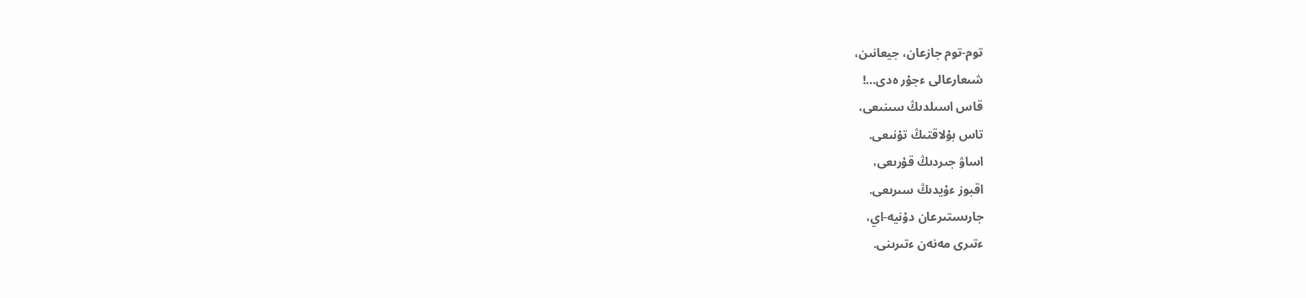توم-توم جازعان، جيعانىن،
شىعارعالى ءجۇر ەدى…!
قاس اسىلدىڭ سىنىعى،
تاس بۇلاقتىڭ تۇنىعى.
اساۋ جىردىڭ قۇرىعى،
اقبوز ءۇيدىڭ سىرىعى.
جارىستىرعان دۇنيە-اي،
ءتىرى مەنەن ءتىرىنى.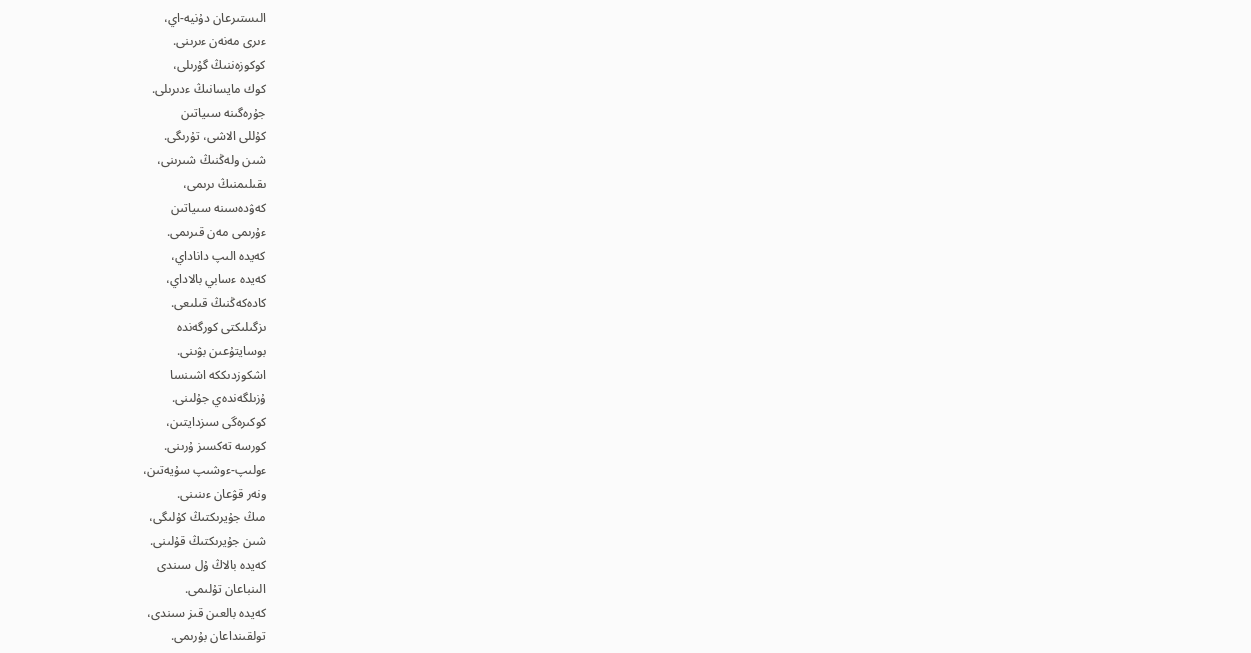الىستىرعان دۇنيە-اي،
ءىرى مەنەن ءىرىنى.
كوكوزەننىڭ گۇرىلى،
كوك مايسانىڭ ءدىرىلى.
جۇرەگىنە سىياتىن
كۇللى الاشى، تۇرىگى.
شىن ولەڭنىڭ شىرىنى،
ىقىلىمنىڭ ىرىمى،
كەۋدەسىنە سىياتىن
ءۇرىمى مەن قىرىمى.
كەيدە الىپ داناداي،
كەيدە ءسابي بالاداي،
كادەكەڭنىڭ قىلىعى.
ىزگىلىكتى كورگەندە
بوسايتۇعىن بۋىنى.
اشكوزدىككە اشىنسا
ۇزىلگەندەي جۇلىنى.
كوكىرەگى سىزدايتىن،
كورسە تەكسىز ۇرىنى.
ءولىپ-ءوشىپ سۇيەتىن،
ونەر قۋعان ءىنىنى.
مىڭ جۇيرىكتىڭ كۇلىگى،
شىن جۇيرىكتىڭ قۇلىنى.
كەيدە بالاڭ ۇل سىندى
الىنباعان تۇلىمى.
كەيدە بالعىن قىز سىندى،
تولقىنداعان بۇرىمى.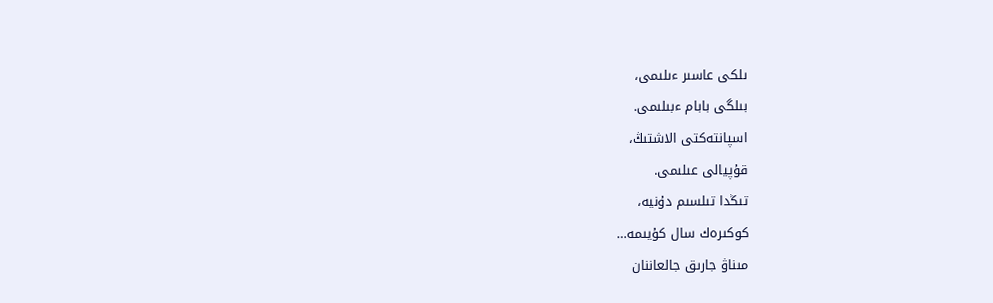ىلكى عاسىر ءىلىمى،
بىلگى بابام ءبىلىمى.
اسپانتەكتى الاشتىڭ،
قۇپيالى عىلىمى.
تىڭدا تىلسىم دۇنيە،
كوكىرەك سال كۇيىمە…
مىناۋ جارىق جالعاننان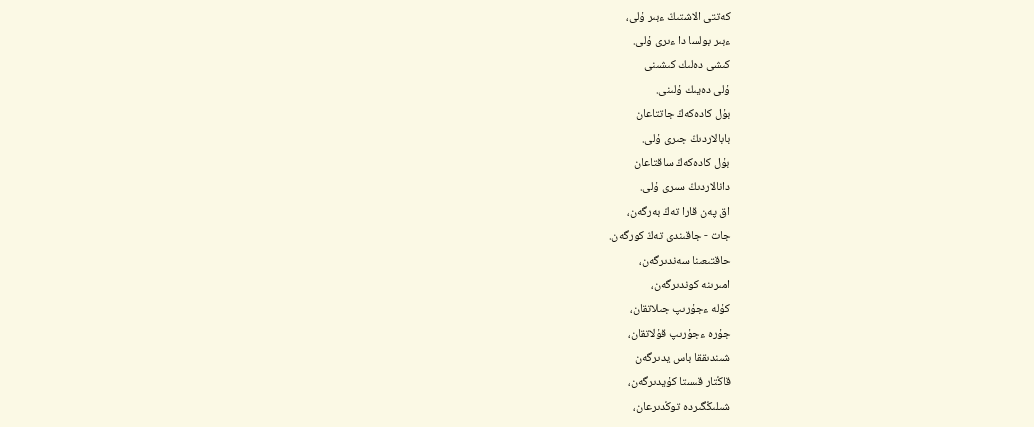كەتتى الاشتىڭ ءبىر ۇلى،
ءبىر بولسا دا ءىرى ۇلى.
كىشى دەلىك كىشىنى
ۇلى دەيىك ۇلىنى.
بۇل كادەكەڭ جاتتاعان
بابالاردىڭ جىرى ۇلى.
بۇل كادەكەڭ ساقتاعان
دانالاردىڭ سىرى ۇلى.
اق پەن قارا تەڭ بەرگەن،
جات - جاقىندى تەڭ كورگەن.
حاقتىعىنا سەندىرگەن،
امىرىنە كوندىرگەن،
كۇلە ءجۇرىپ جىلاتقان،
جۇرە ءجۇرىپ قۇلاتقان،
شىندىققا باس يدىرگەن
قاڭتار قىستا كۇيدىرگەن،
شىلىڭگىردە توڭدىرعان،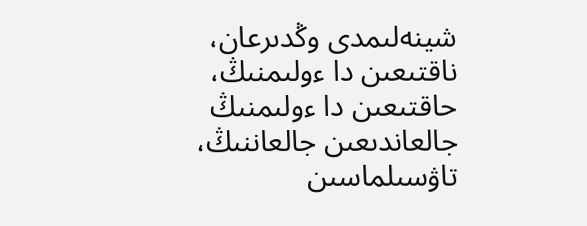شينەلىمدى وڭدىرعان،
ناقتىعىن دا ءولىمنىڭ،
حاقتىعىن دا ءولىمنىڭ
جالعاندىعىن جالعاننىڭ،
تاۋسىلماسىن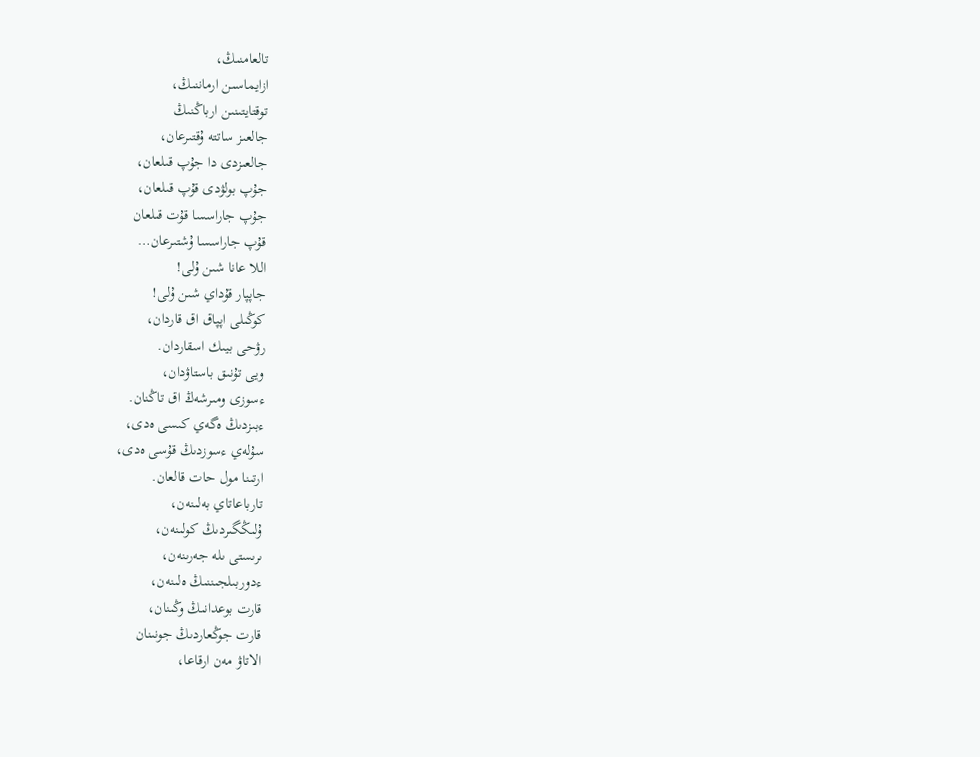تالعامنىڭ،
ازايماسىن ارماننىڭ،
توقتايتىنىن ارباڭنىڭ
جالعىز ساتتە ۇقتىرعان،
جالعىزدى دا جۇپ قىلعان،
جۇپ بولۋدى قۇپ قىلعان،
جۇپ جاراسسا قۇت قىلعان
قۇپ جاراسسا ۇشتىرعان…
اللا عانا شىن ۇلى!
جاپپار قۇداي شىن ۇلى!
كوڭىلى اپپاق اق قاردان،
رۋحى بيىك اسقاردان.
ويى تۇنىق باستاۋدان،
ءسوزى ومىرشەڭ اق تاڭنان.
ءبىزدىڭ ەگەي كىسى ەدى،
سۇلەي ءسوزدىڭ قۇسى ەدى،
ارتىنا مول حات قالعان.
تارباعاتاي بەلىنەن،
ۇلىڭگىردىڭ كولىنەن،
ىرىستى ىلە جەرىنەن،
ءدوربىلجىننىڭ ەلىنەن،
قارت بوعدانىڭ وڭىنان،
قارت جوڭعاردىڭ جونىنان
الاتاۋ مەن ارقاعا،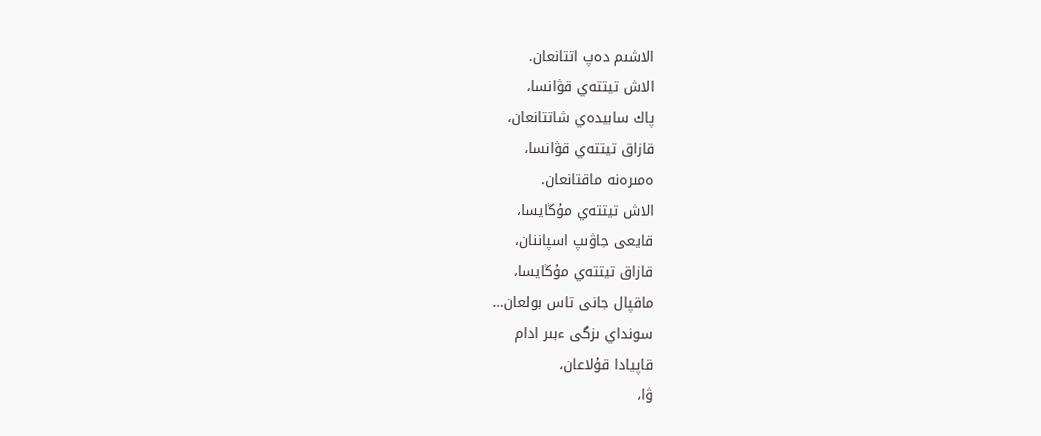الاشىم دەپ اتتانعان.
الاش تيتتەي قۋانسا،
پاك سابيدەي شاتتانعان،
قازاق تيتتەي قۋانسا،
ەمىرەنە ماقتانعان.
الاش تيتتەي مۇڭايسا،
قايعى جاۋىپ اسپاننان،
قازاق تيتتەي مۇڭايسا،
ماقپال جانى تاس بولعان…
سونداي ىزگى ءبىر ادام
قاپيادا قۇلاعان،
ۋا،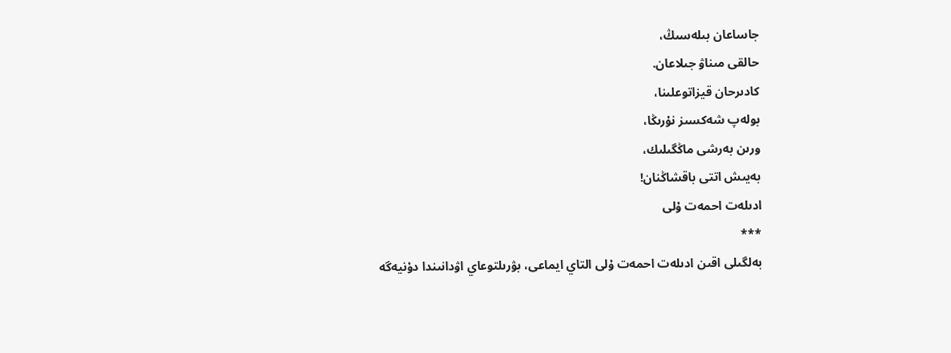جاساعان بىلەسىڭ،
حالقى مىناۋ جىلاعان.
كادىرحان قيزاتوعلىنا،
بولەپ شەكسىز نۇرىڭا،
ورىن بەرشى ماڭگىلىك،
بەيىش اتتى باقشاڭنان!
ادىلەت احمەت ۇلى
***
بەلگىلى اقىن ادىلەت احمەت ۇلى التاي ايماعى، بۋرىلتوعاي اۋدانىندا دۇنيەگە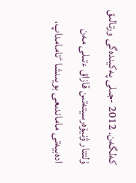كەلگەن. 2012 -جىلى پەكيندەگى ورتالىق ۇلتتار ۋنيۆەرسيتەتىن قازاق ءتىلى مەن ادەبيەتى ماماندىعى بويىنشا ٴتامامداپ،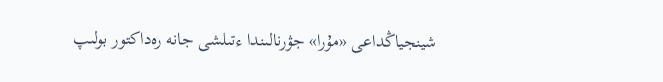شينجياڭداعى «مۇرا» جۋرنالىندا ءتىلشى جانە رەداكتور بولىپ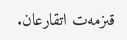قىزمەت اتقارعان.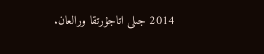2014 جىلى اتاجۇرتقا ورالعان.